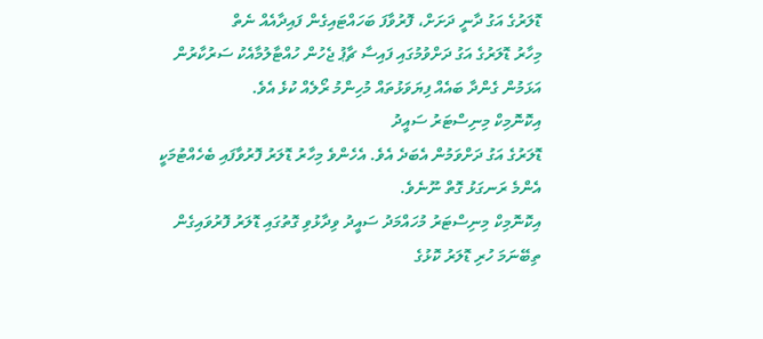ޑޮލަރުގެ އަގު ދާނީ ދަށަށް، ފޮރުވާފަ ބަހައްޓައިގެން ފައިދާއެއް ނެތް
މިހާރު ޑޮލަރުގެ އަގު ދަށްވުމުގައި ފައިސާ ޗާޕު ޖެހުން ހުއްޓާލުމާއެކު ސަރުކާރުން އަޅަމުން ގެންދާ ބައެއް ފިޔަވަޅުތައް މުހިންމު ރޯލެއް ކުޅެ އެވެ.
އިކޮނޮމިކް މިނިސްޓަރު ސައީދު
ޑޮލަރުގެ އަގު ދަށްވަމުން އެބަދެ އެވެ. އެހެންވެ މިހާރު ޑޮލަރު ފޮރުވާފައި ބެހެއްޓުމަކީ އެންމެ ރަނގަޅު ގޮތް ނޫނެވެ.
އިކޮނޮމިކް މިނިސްޓަރު މުހައްމަދު ސައީދު ވިދާޅުވި ގޮތުގައި ޑޮލަރު ފޮރުވައިގެން ތިބޭނަމަ ހުރި ޑޮލަރު ކޮޅުގެ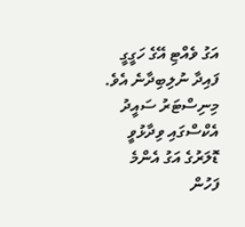އަގު ވެއްޓި އޭގެ ހަގީގީ ފައިދާ ނުލިބިދާނެ އެވެ.
މިނިސްޓަރު ސައީދު އެކްސްގައި ވިދާޅުވީ ޑޮލަރުގެ އަގު އެންމެ ފަހުން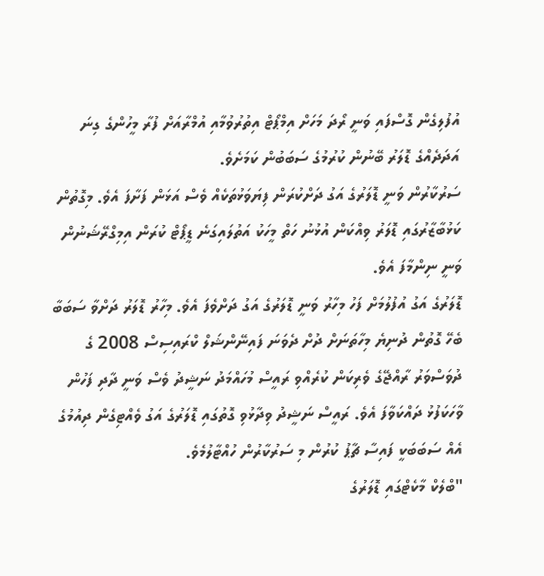އުފުލިގެން ގޮސްފައި ވަނީ ރޯދަ މަހަށް އިމްޕޯޓް އިތުރުވުމާއި އުމްރާއަށް ފުރާ މީހުންގެ ގިނަ އަދަދެއްގެ ޑޮލަރު ބޭނުން ކުރުމުގެ ސަބަބުން ކަމަށެވެ.
ސަރުކާރުން ވަނީ ޑޮލަރުގެ އަގު ދަށްކުރަން ފިޔަވަޅުތަކެއް ވެސް އަޅަން ފަށާފަ އެވެ. މިގޮތުން ކަޅުބާޒާރުގައި ޑޮލަރު ވިއްކަން އުޅުނު ހަތް މީހަކު އަތުލައިގަނެ ޑީޕޯޓް ކުރަން އިމިގްރޭޝަނުން ވަނީ ނިންމާފަ އެވެ.
ޑޮލަރުގެ އަގު އުފުލުމަށް ފަހު މިހާރު ވަނީ ޑޮލަރުގެ އަގު ދަށްވެފަ އެވެ. މިހާރު ޑޮލަރު ދަށްވާ ސަބަބާ ބެހޭ ގޮތުން ދުނިޔެ މިހާތަނަށް ދުށް ދެވަނަ ފައިނޭންޝަލް ކްރައިސިސް 2008 ގެ ދުވަސްވަރު ރާއްޖޭގެ ވެރިކަން ކުރެއްވި ރައީސް މުހައްމަދު ނަޝީދު ވެސް ވަނީ ދާދި ފަހުން ވާހަކަފުޅު ދައްކަވާފަ އެވެ. ރައީސް ނަޝީދު ވިދާޅުވި ގޮތުގައި ޑޮލަރުގެ އަގު ވެއްޓިގެން ދިއުމުގެ އެއް ސަބަބަކީ ފައިސާ ޗާޕު ކުރުން މި ސަރުކާރުން ހުއްޓާލުމެވެ.
"ބްލެކް މާކެޓްގައި ޑޮލަރުގެ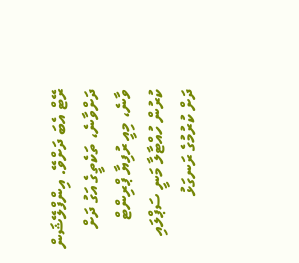ރޭޓް އެބަ ދަށްވޭ. އިންފްލޭޝަން ދަށްވާނެ، ތަކެތީގެ އަގު ދަށް ވާނެ، މިއީ ރުފިޔާ ޕްރިންޓް ކުރުން ހުއްޓާލާ މަނީ ސަޕްލައި ދަށް ކުރުމުގެ ރަނގަޅު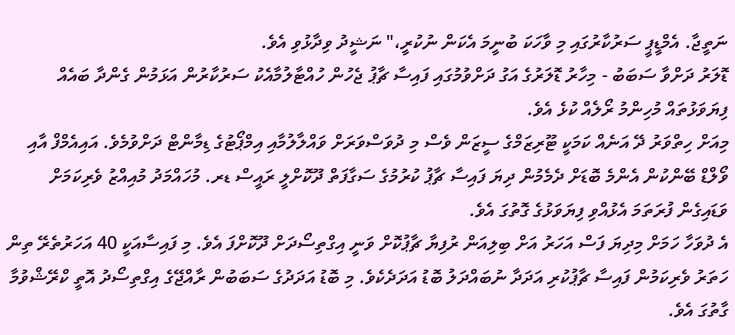ނަތީޖާ. އެމްޑީޕީ ސަރުކާރުގައި މި ވާހަކަ ބުނީމަ އެކަން ނުކުރީ،" ނަޝީދު ވިދާޅުވި އެވެ.
ޑޮލަރު ދަށްވާ ސަބަބު - މިހާރު ޑޮލަރުގެ އަގު ދަށްވުމުގައި ފައިސާ ޗާޕު ޖެހުން ހުއްޓާލުމާއެކު ސަރުކާރުން އަޅަމުން ގެންދާ ބައެއް ފިޔަވަޅުތައް މުހިންމު ރޯލެއް ކުޅެ އެވެ.
މިއަށް ހިތްވަރު ދޭ އަނެއް ކަމަކީ ޓޫރިޒަމްގެ ސީޒަން ވެސް މި ދުވަސްވަރަށް ވައްލާލުމާއި އިމްޕޯޓުގެ ޑިމާންޓް ދަށްވުމެވެ. އައިއެމްފް އާއި ވޯލްޑް ބޭންކުން އެންމެ ބޮޑަށް ދެމެމުން ދިޔަ ފައިސާ ޗާޕު ކުރުމުގެ ސަގާފަތް ދޫކޮށްލީ ރައީސް ޑރ. މުހައްމަދު މުއިއްޒު ވެރިކަމަށް ވަޑައިގެން ފުރަތަމަ އެޅުއްވި ފިޔަވަޅުގެ ގޮތުގަ އެވެ.
އެ ދުވަހާ ހަމަށް މިދިޔަ ފަސް އަހަރު އަށް ބިލިއަން ރުފިޔާ ޗާޕުކޮށް ވަނީ އިގްތިސޯދަށް ދޫކޮށްފަ އެވެ. މި ފައިސާއަކީ 40 އަހަރުތެރޭ ތިން ހަތަރު ވެރިކަމުން ފައިސާ ޗާޕުކުރި އަދަދާ ނުބައްދަލު ބޮޑު އަދަދެކެވެ. މި ބޮޑު އަދަދުގެ ސަބަބުން ރާއްޖޭގެ އިގްތިސޯދު އޮތީ ކްރޭޝްވުމާ ގާތުގަ އެވެ.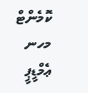ކޮމެންޓް
މހނ
ޢެމްޑީޕީ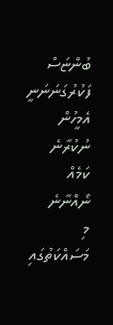ބުންޏަސް ފަކުރުގަނަނަނީ އެމީހުން ނުކުރާނެ ކަމެއް ނޯއްނާނެ
މި މަސައްކަތުގައި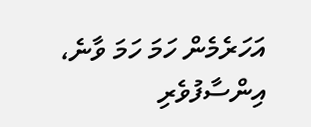އަހަރެމެން ހަމަ ހަމަ ވާނެ، އިންސާފުވެރި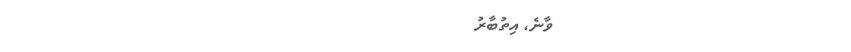ވާނެ، އިތުބާރު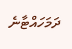ދަމަހައްޓާނެ